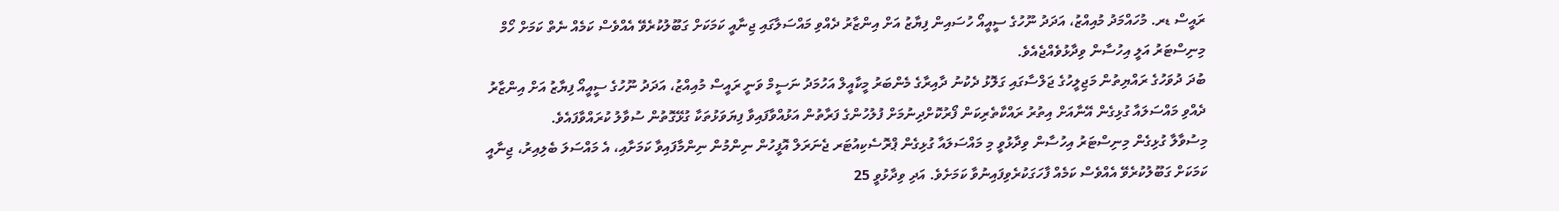ރައީސް ޑރ. މުހައްމަދު މުއިއްޒު، އަދަދު ނޫހުގެ ސީއީއޯ ހުސައިން ފިޔާޒު އަށް އިންޒާރު ދެއްވި މައްސަލާގައި ޖިނާއީ ކަމަކަށް ގަބޫލުކުރެވޭ އެއްވެސް ކަމެއް ނެތް ކަމަށް ހޯމް މިނިސްޓަރު އަލީ އިހުސާން ވިދާޅުވެއްޖެއެވެ.
ބުދަ ދުވަހުގެ ރައްޔިތުން މަޖިލީހުގެ ޖަލްސާގައި ގަލޮޅު ދެކުނު ދާއިރާގެ މެންބަރު މީކާއީލް އަހުމަދު ނަސީމް ވަނީ ރައީސް މުއިއްޒު، އަދަދު ނޫހުގެ ސީއީއޯ ފިޔާޒު އަށް އިންޒާރު ދެއްވި މައްސަލައާ ގުޅިގެން އޭނާއަށް އިތުރު ރައްކާތެރިކަން ފޯރުކޮށްދިނުމަށް ފުލުހުންގެ ފަރާތުން އަޅުއްވާފައިވާ ފިޔަވަޅުތަކާ ގުޅޭގޮތުން ސުވާލު ކުރައްވާފައެވެ.
މިސުވާލާ ގުޅިގެން މިނިސްޓަރު އިހުސާން ވިދާޅުވީ މި މައްސަލައާ ގުޅިގެން ޕްރޮސެކިއުޓަރ ޖެނަރަލް އޮފީހުން ނިންމުން ނިންމާފައިވާ ކަމަށާއި، އެ މައްސަލަ ބެލިއިރު، ޖިނާއީ ކަމަކަށް ގަބޫލުކުރެވޭ އެއްވެސް ކަމެއް ފާހަގަކުރެވިފައިނުވާ ކަމަށެވެ. އަދި ވިދާޅުވީ 25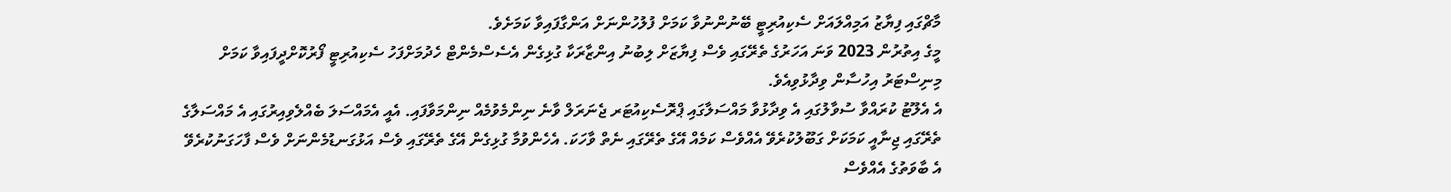މާޗްގައި ފިޔާޒު އަމިއްލައަށް ސެކިއުރިޓީ ބޭނުންނުވާ ކަމަށް ފުލުހުންނަށް އަންގާފައިވާ ކަމަށެވެ.
މީގެ އިތުރުން 2023 ވަނަ އަހަރުގެ ތެރޭގައި ވެސް ފިޔާޒަށް ލިބުނު އިންޒާރަކާ ގުޅިގެން އެސެސްމެންޓް ހެދުމަށްފަހު ސެކިއުރިޓީ ފޯރުކޮށްދީފައިވާ ކަމަށް މިނިސްޓަރު އިހުސާން ވިދާޅުވިއެވެ.
އެ އެލޫޓު ކުރައްވާ ސުވާލުގައި އެ ވިދާޅުވާ މައްސަލާގައި ޕްރޮސެކިއުޓަރ ޖެނަރަލް ވާނެ ނިންމެވުމެއް ނިންމަވާފައި. އެއީ އެމައްސަލަ ބެއްލެވިއިރުގައި އެ މައްސަލާގެ ތެރޭގައި ޖިނާއީ ކަމަކަށް ގަބޫލުކުރެވޭ އެއްވެސް ކަމެއް އޭގެ ތެރޭގައި ނެތް ވާހަކަ. އެހެންވުމާ ގުޅިގެން އޭގެ ތެރޭގައި ވެސް އަޅުގަނޑުމެންނަށް ވެސް ފާހަގަނުކުރެވޭ އެ ބާވަތުގެ އެއްވެސް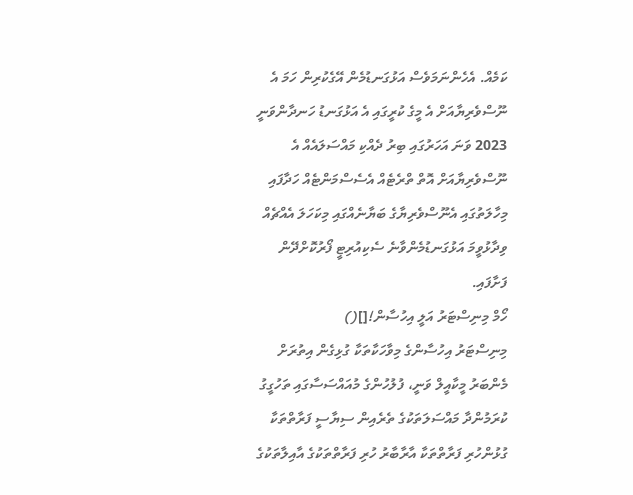ކަމެއް. އެހެންނަމަވެސް އަޅުގަނޑުމެން އޭގެކުރިން ހަމަ އެ ނޫސްވެރިޔާއަށް އެ މީގެ ކުރީގައި އެ އަޅުގަނޑު ހަނދާންވަނީ 2023 ވަނަ އަހަރުގައި ބިރު ދެއްކި މައްސަލައެއް އެ ނޫސްވެރިޔާއަށް އޮތް ތްރެޓެއް އެސެސްމަންޓެއް ހަދާފައި މިހާލަތުގައި އެނޫސްވެރިޔާގެ ބަޔާނެއްގައި މިކަހަލަ އެއްޗެއް ވިދާޅުވީމަ އަޅުގަނޑުމެންވާނެ ސެކިއުރިޓީ ފޯރުކޮށްދޭން ފަށާފައި.
ހޯމް މިނިސްޓަރު އަލީ އިހުސާން![]()
މިނިސްޓަރު އިހުސާންގެ މިވާހަކާތަކާ ގުޅިގެން އިތުރަށް މެންބަރު މީކާއީލް ވަނީ، ފުލުހުންގެ މުއައްސަސާގައި ތަހުގީގު ކުރަމުންދާ މައްސަލަތަކުގެ ތެރެއިން ސިޔާސީ ފަރާތްތަކާ ގުޅުންހުރި ފަރާތްތަކާ އާރާބާރު ހުރި ފަރާތްތަކުގެ އާއިލާތަކުގެ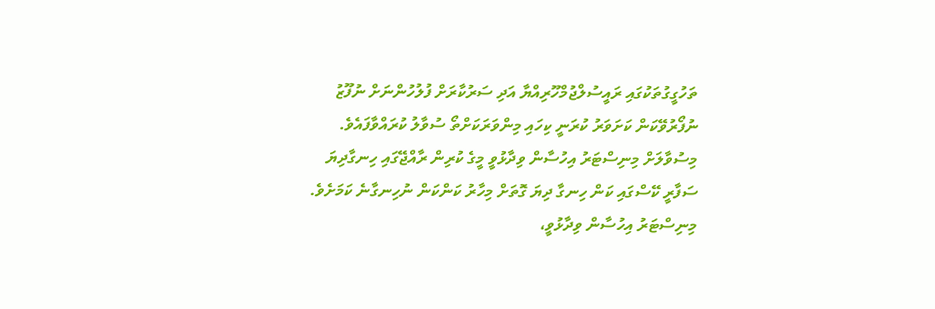ތަހުގީގުތަކުގައި ރައީސުލްޖުމްހޫރިއްޔާ އަދި ސަރުކާރަށް ފުލުހުންނަށް ނުފޫޒު ނުފޯރުވޭކަން ކަށަވަރު ކުރަނީ ކިހައި މިންވަރަކަށްތޯ ސުވާލު ކުރައްވާފައެވެ.
މިސުވާލަށް މިނިސްޓަރު އިހުސާން ވިދާޅުވީ މީގެ ކުރިން ރާއްޖޭގައި ހިނގާދިޔަ ސަފާރީ ކޭސްގައި ކަން ހިނގާ ދިޔަ ގޮތަށް މިހާރު ކަންކަން ނުހިނގާނެ ކަމަށެވެ.
މިނިސްޓަރު އިހުސާން ވިދާޅުވީ،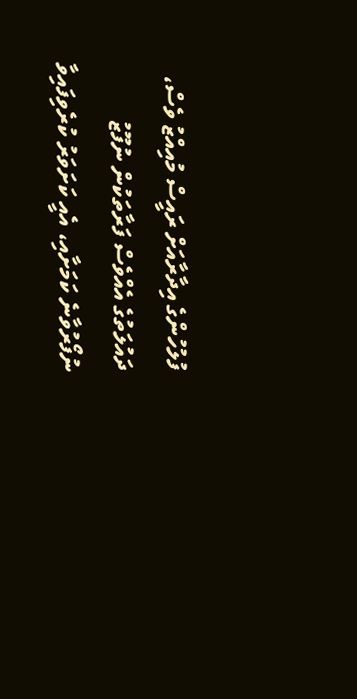ފުލުހުންގެ އިދާރާއަށް ރައީސް މުއިއްޒު ވެސް، ދައުލަތުގެ އެއްވެސް ފަރާތަކުން ނުފޫޒު ނުފޯރުވާނެ ކަމަށާއި، އެއީ ކަށަވަރު ކުރެވިފައިވާ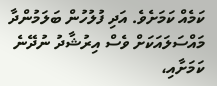ކަމެއް ކަމަށެވެ. އަދި ފުލުހުން ބަލަމުންދާ މައްސަލައަކަށް ވެސް އިރުޝާދު ނުދޭނެ ކަމަށާއި،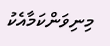މިނިވަންކަމާއެކު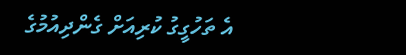އެ ތަހުގީގު ކުރިއަށް ގެންދިއުމުގެ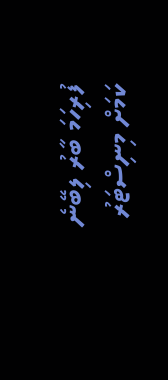ފުރިހަމަ ބާރު ލިބޭނެ ކަމަށް މިނިސްޓަރު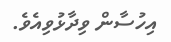އިހުސާން ވިދާޅުވިއެވެ.